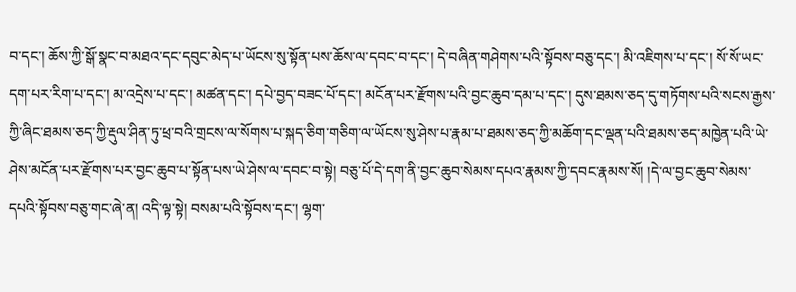བ་དང་། ཆོས་ཀྱི་སྒོ་སྣང་བ་མཐའ་དང་དབུང་མེད་པ་ཡོངས་སུ་སྟོན་པས་ཆོས་ལ་དབང་བ་དང་། དེ་བཞིན་གཤེགས་པའི་སྟོབས་བཅུ་དང་། མི་འཇིགས་པ་དང་། སོ་སོ་ཡང་དག་པར་རིག་པ་དང་། མ་འདྲེས་པ་དང་། མཚན་དང་། དཔེ་བྱད་བཟང་པོ་དང་། མངོན་པར་རྫོགས་པའི་བྱང་ཆུབ་དམ་པ་དང་། དུས་ཐམས་ཅད་དུ་གཏོགས་པའི་སངས་རྒྱས་ཀྱི་ཞིང་ཐམས་ཅད་ཀྱི་རྡུལ་ཤིན་ཏུ་ཕྲ་བའི་གྲངས་ལ་སོགས་པ་སྐད་ཅིག་གཅིག་ལ་ཡོངས་སུ་ཤེས་པ་རྣམ་པ་ཐམས་ཅད་ཀྱི་མཆོག་དང་ལྡན་པའི་ཐམས་ཅད་མཁྱེན་པའི་ཡེ་ཤེས་མངོན་པར་རྫོགས་པར་བྱང་ཆུབ་པ་སྟོན་པས་ཡེ་ཤེས་ལ་དབང་བ་སྟེ། བཅུ་པོ་དེ་དག་ནི་བྱང་ཆུབ་སེམས་དཔའ་རྣམས་ཀྱི་དབང་རྣམས་སོ། །དེ་ལ་བྱང་ཆུབ་སེམས་དཔའི་སྟོབས་བཅུ་གང་ཞེ་ན། འདི་ལྟ་སྟེ། བསམ་པའི་སྟོབས་དང་། ལྷག་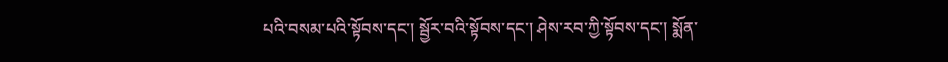པའི་བསམ་པའི་སྟོབས་དང་། སྦྱོར་བའི་སྟོབས་དང་། ཤེས་རབ་ཀྱི་སྟོབས་དང་། སྨོན་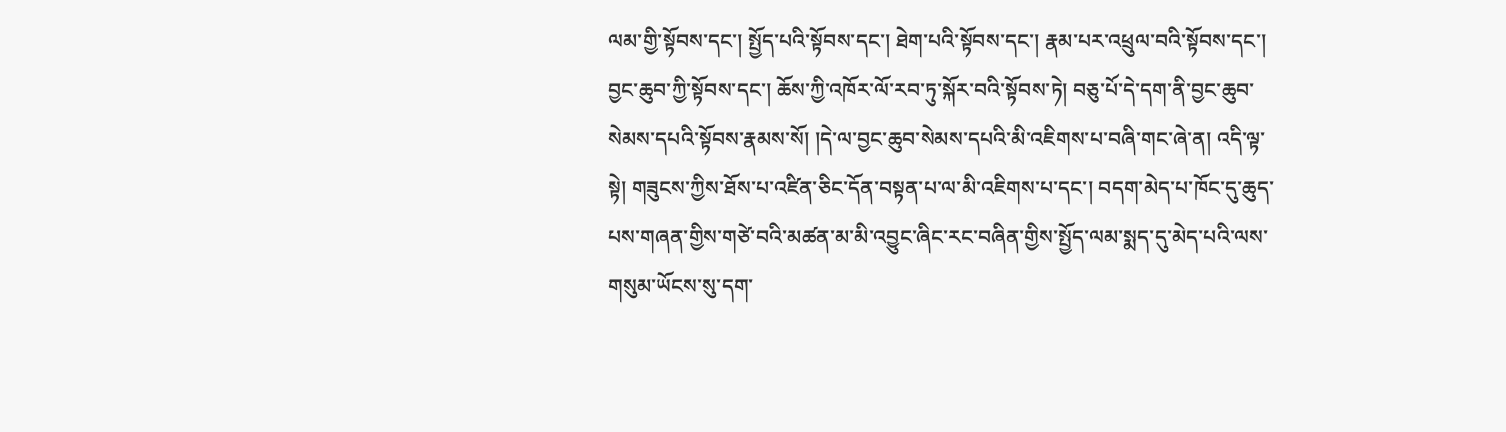ལམ་གྱི་སྟོབས་དང་། སྤྱོད་པའི་སྟོབས་དང་། ཐེག་པའི་སྟོབས་དང་། རྣམ་པར་འཕྲུལ་བའི་སྟོབས་དང་། བྱང་ཆུབ་ཀྱི་སྟོབས་དང་། ཆོས་ཀྱི་འཁོར་ལོ་རབ་ཏུ་སྐོར་བའི་སྟོབས་ཏེ། བཅུ་པོ་དེ་དག་ནི་བྱང་ཆུབ་སེམས་དཔའི་སྟོབས་རྣམས་སོ། །དེ་ལ་བྱང་ཆུབ་སེམས་དཔའི་མི་འཇིགས་པ་བཞི་གང་ཞེ་ན། འདི་ལྟ་སྟེ། གཟུངས་ཀྱིས་ཐོས་པ་འཛིན་ཅིང་དོན་བསྟན་པ་ལ་མི་འཇིགས་པ་དང་། བདག་མེད་པ་ཁོང་དུ་ཆུད་པས་གཞན་གྱིས་གཙེ་བའི་མཚན་མ་མི་འབྱུང་ཞིང་རང་བཞིན་གྱིས་སྤྱོད་ལམ་སྨད་དུ་མེད་པའི་ལས་གསུམ་ཡོངས་སུ་དག་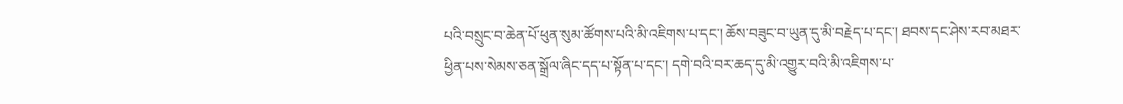པའི་བསྲུང་བ་ཆེན་པོ་ཕུན་སུམ་ཚོགས་པའི་མི་འཇིགས་པ་དང་། ཆོས་བཟུང་བ་ཡུན་དུ་མི་བརྗེད་པ་དང་། ཐབས་དང་ཤེས་རབ་མཐར་ཕྱིན་པས་སེམས་ཅན་སྒྲོལ་ཞིང་དད་པ་སྟོན་པ་དང་། དགེ་བའི་བར་ཆད་དུ་མི་འགྱུར་བའི་མི་འཇིགས་པ་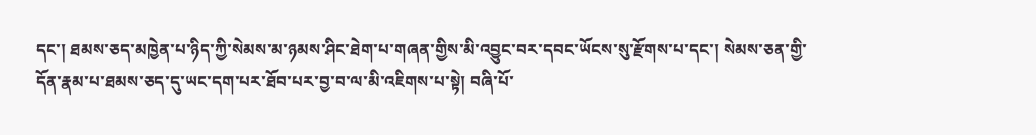དང་། ཐམས་ཅད་མཁྱེན་པ་ཉིད་ཀྱི་སེམས་མ་ཉམས་ཤིང་ཐེག་པ་གཞན་གྱིས་མི་འབྱུང་བར་དབང་ཡོངས་སུ་རྫོགས་པ་དང་། སེམས་ཅན་གྱི་དོན་རྣམ་པ་ཐམས་ཅད་དུ་ཡང་དག་པར་ཐོབ་པར་བྱ་བ་ལ་མི་འཇིགས་པ་སྟེ། བཞི་པོ་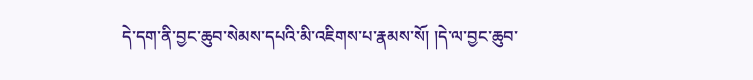དེ་དག་ནི་བྱང་ཆུབ་སེམས་དཔའི་མི་འཇིགས་པ་རྣམས་སོ། །དེ་ལ་བྱང་ཆུབ་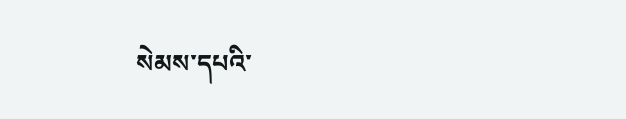སེམས་དཔའི་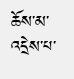ཆོས་མ་འདྲེས་པ་